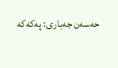حه‌سه‌ن جه‌باری: په‌كه‌كه‌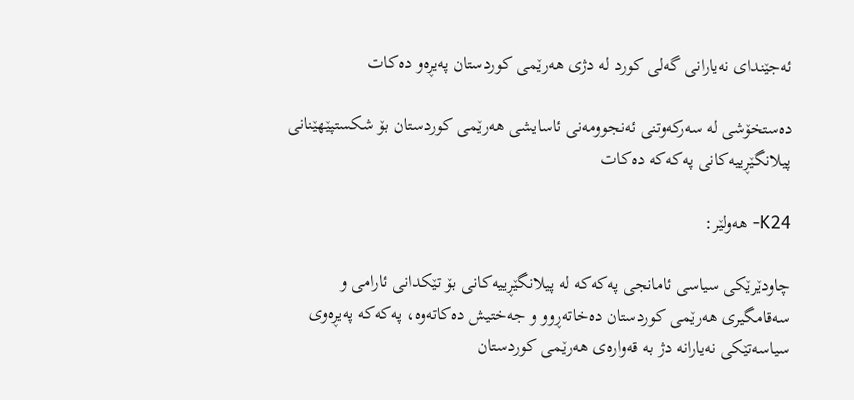ئه‌جێندای نه‌یارانی گه‌لی كورد له‌ دژی هه‌رێمی كوردستان په‌یڕه‌و ده‌كات

ده‌ستخۆشی له‌ سه‌ركه‌وتنی ئه‌نجوومه‌نی ئاسایشی هه‌رێمی كوردستان بۆ شكستپێهێنانی پیلانگێڕییه‌كانی په‌كه‌كه‌ ده‌كات

K24- هه‌ولێر:

چاودێرێكی سیاسی ئامانجی په‌كه‌كه‌ له‌ پیلانگێڕییه‌كانی بۆ تێكدانی ئارامی و سه‌قامگیری هه‌رێمی كوردستان ده‌خاته‌ڕوو و جه‌ختیش ده‌كاته‌وه‌، په‌كه‌كه‌ په‌یڕه‌وی سیاسه‌تێكی نه‌یارانه‌ دژ به‌ قه‌واره‌ی هه‌رێمی كوردستان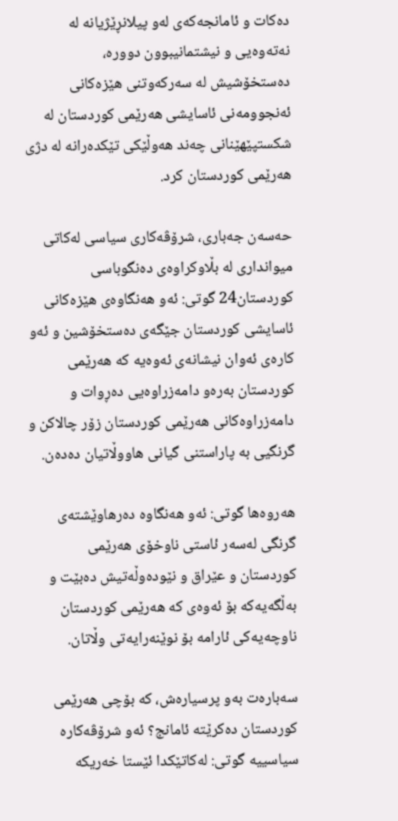ده‌كات و ئامانجه‌كه‌ی له‌و پیلانڕێژیانه‌ له‌ نه‌ته‌وه‌یی و نیشتمانیبوون دووره‌، ده‌ستخۆشیش له‌ سه‌ركه‌وتنی هێزه‌كانی ئه‌نجوومه‌نی ئاسایشی هه‌رێمی كوردستان له‌ شكستپێهێنانی چه‌ند هه‌وڵێكی تێكده‌رانه‌ له‌ دژی هه‌رێمی كوردستان كرد.

حه‌سه‌ن جه‌باری، شرۆڤه‌كاری سیاسی له‌كاتی میوانداری له‌ بڵاوكراوه‌ی ده‌نگوباسی كوردستان24 گوتی: ئه‌و هه‌نگاوه‌ی هێزه‌كانی ئاسایشی كوردستان جێگه‌ی ده‌ستخۆشین و ئه‌و كاره‌ی ئه‌وان نیشانه‌ی ئه‌وه‌یه‌ كه‌ هه‌رێمی كوردستان به‌ره‌و دامه‌زراوه‌یی ده‌ڕوات و دامه‌زراوه‌كانی هه‌رێمی كوردستان زۆر چالاكن و گرنگیی به‌ پاراستنی گیانی هاووڵاتیان ده‌ده‌ن.

هه‌روه‌ها گوتی: ئه‌و هه‌نگاوه‌ ده‌رهاوێشته‌ی گرنگی له‌سه‌ر ئاستی ناوخۆی هه‌رێمی كوردستان و عێراق و نێوده‌وڵه‌تیش ده‌بێت و به‌ڵگه‌یه‌كه‌ بۆ ئه‌وه‌ی كه‌ هه‌رێمی كوردستان ناوچه‌یه‌كی ئارامه‌ بۆ نوێنه‌رایه‌تی وڵاتان.

سه‌باره‌ت به‌و پرسیاره‌ش، كه‌ بۆچی هه‌رێمی كوردستان ده‌كرێته‌ ئامانج؟ ئه‌و شرۆڤه‌كاره‌ سیاسییه‌ گوتی: له‌كاتێكدا ئێستا خه‌ریكه‌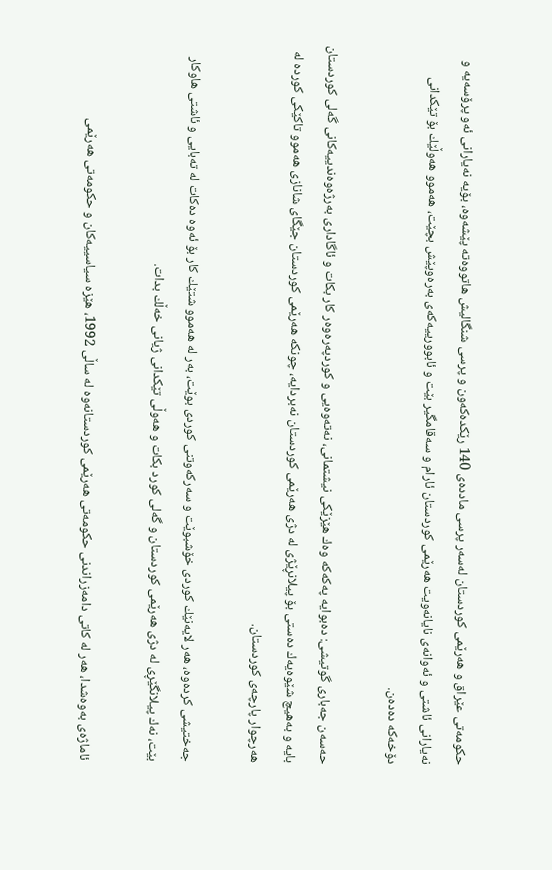حكومه‌تی عێراق و هه‌رێمی كوردستان له‌سه‌ر پرسی مادده‌ی 140 رێكده‌كه‌ون و پرسی شنگالیش هاتووه‌ته‌ پێشه‌وه‌، بۆیه‌ نه‌یارانی ئه‌و پرۆسه‌یه‌ و نه‌یارانی ئاشتی و ئه‌وانه‌ی نایانه‌ویت هه‌رێمی كوردستان ئارام و سه‌قامگیر بێت و ئابوورییه‌كه‌ی به‌ره‌وپێش بچێت، هه‌موو هه‌وڵێك بۆ تێكدانی دۆخه‌كه‌ ده‌ده‌ن.

حه‌سه‌ن جه‌باری گوتیشی: ده‌بوایه‌ په‌كه‌كه‌ وه‌ك هێزێكی نیشتمانی، نه‌ته‌وه‌یی و كوردپه‌ره‌وه‌ر كار بكات و ئاگاداری به‌رژه‌وه‌ندییه‌كانی گه‌لی كوردستان بایه‌ و به‌هیچ شێوه‌یه‌ك ده‌ستی بۆ پیلانڕێژی له‌ دژی هه‌رێمی كوردستان نه‌بردایه‌، چونكه‌ هه‌رێمی كوردستان جێگای شانازی هه‌موو تاكێكی كورده‌ له‌ هه‌رچوار پارچه‌ی كوردستان.

جه‌ختیشی كرده‌وه‌، هه‌ر لایه‌نێك كوردی خۆشبوێت و سه‌ركه‌وتنی كوردی بوێت، به‌ر له‌ هه‌موو شتێك كار بۆ ئه‌وه‌ ده‌كات له‌ ته‌بایی و ئاشتی هاوكار بێت، نه‌ك پیلانگێڕی له‌ دژی هه‌رێمی كوردستان و گه‌لی كورد بكات و هه‌وڵی تێكدانی ژیانی خه‌ڵك بدات.

ئاماژه‌ی به‌وه‌شدا، هه‌ر له‌ كاتی دامه‌زراندنی حكومه‌تی هه‌رێمی كوردستانه‌وه‌ له‌ ساڵی 1992، هێزه‌‌ سیاسییه‌كان و حكومه‌تی هه‌رێمی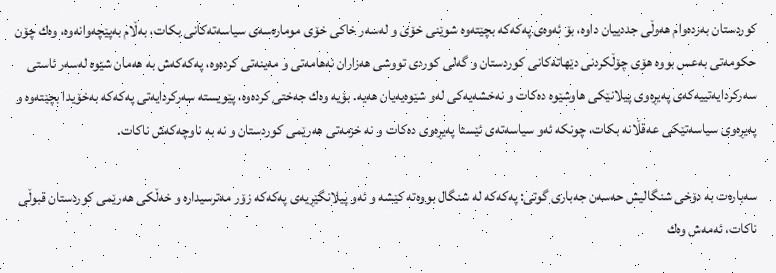كوردستان به‌رده‌وام هه‌وڵی جددییان داوه‌، بۆ ئه‌وه‌ی په‌كه‌كه‌ بچێته‌وه‌ شوێنی خۆی و له‌سه‌ر خاكی خۆی موماره‌سه‌ی سیاسه‌ته‌كانی بكات، به‌ڵام به‌پێچه‌وانه‌وه‌، وه‌ك چۆن حكومه‌تی به‌عس بووه‌ هۆی چۆڵكردنی دێهاته‌كانی كوردستان و گه‌لی كوردی تووشی هه‌زاران نه‌هامه‌تی و مه‌ینه‌تی كرده‌وه‌، په‌كه‌كه‌ش به‌ هه‌مان شێوه‌ له‌سه‌ر ئاستی سه‌ركردایه‌تییه‌كه‌ی په‌یڕه‌وی پیلانێكی هاوشێوه‌ ده‌كات و نه‌خشه‌یه‌كی له‌و شێوه‌یه‌یان هه‌یه‌. بۆیه‌ وه‌ك جه‌ختی كرده‌وه‌، پێویسته‌ سه‌ركردایه‌تی په‌كه‌كه‌ به‌خۆیدا بچێته‌وه‌ و په‌یڕه‌وی سیاسه‌تێكی عه‌قڵانه‌ بكات، چونكه‌ ئه‌و سیاسه‌ته‌ی ئێستا په‌یڕه‌وی ده‌كات و نه‌ خزمه‌تی هه‌رێمی كوردستان و نه‌ به‌ ناوچه‌كه‌ش ناكات.

سه‌باره‌ت به‌ دۆخی شنگالیش حه‌سه‌ن جه‌باری گوتی: په‌كه‌كه‌ له‌ شنگال بووه‌ته‌ كێشه‌ و ئه‌و پیلانگێڕیه‌ی په‌كه‌كه‌ زۆر مه‌ترسیداره‌ و خه‌ڵكی هه‌رێمی كوردستان قبوڵی ناكات، ئه‌مه‌ش وه‌ك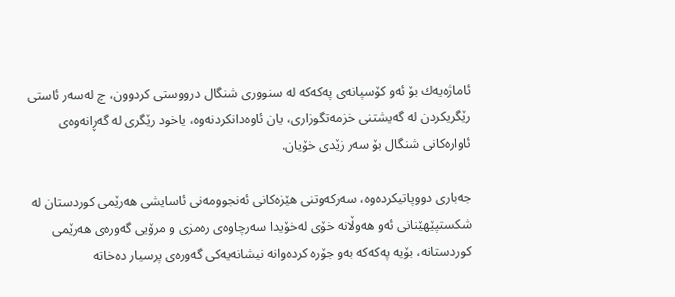ئاماژه‌یه‌ك بۆ ئه‌و كۆسپانه‌ی په‌كه‌كه‌ له‌ سنووری شنگال درووستی كردوون، چ له‌سه‌ر ئاستی رێگریكردن له‌ گه‌یشتنی خزمه‌تگوزاری، یان ئاوه‌دانكردنه‌وه‌، یاخود رێگری له‌ گه‌ڕانه‌وه‌ی ئاواره‌كانی شنگال بۆ سه‌ر زێدی خۆیان.

جه‌باری دووپاتیكرده‌وه‌، سه‌ركه‌وتنی هێزه‌كانی ئه‌نجوومه‌نی ئاسایشی هه‌رێمی كوردستان له‌ شكستپێهێنانی ئه‌و هه‌وڵانه‌ خۆی له‌خۆیدا سه‌رچاوه‌ی ره‌مزی و مرۆیی گه‌وره‌ی هه‌رێمی كوردستانه‌، بۆیه‌ په‌كه‌كه‌ به‌و جۆره‌ كرده‌وانه‌ نیشانه‌یه‌كی گه‌وره‌ی پرسیار ده‌خاته‌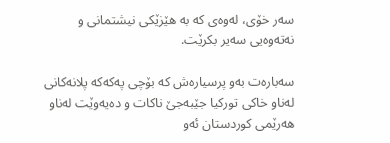سه‌ر خۆی، له‌وه‌ی كه‌ به‌ هێزێكی نیشتمانی و نه‌ته‌وه‌یی سه‌یر بكرێت.

سه‌باره‌ت به‌و پرسیاره‌ش كه‌ بۆچی په‌كه‌كه‌ پلانه‌كانی له‌ناو خاكی توركیا جێبه‌جێ ناكات و ده‌یه‌وێت له‌ناو هه‌رێمی كوردستان ئه‌و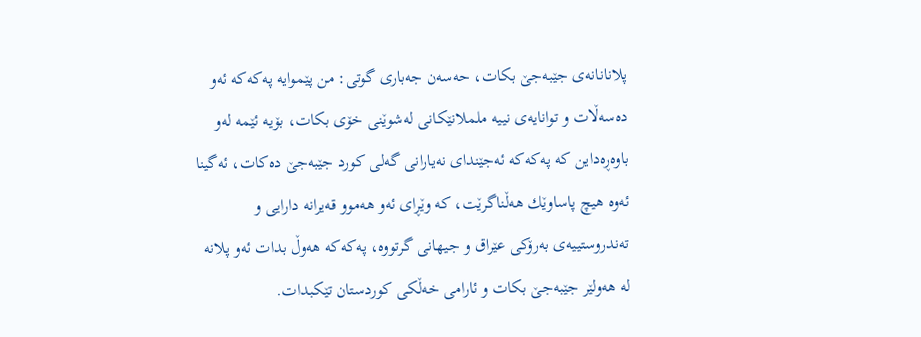پلانانانه‌ی جێبه‌جێ بكات، حه‌سه‌ن جه‌باری گوتی: من پێموایه‌ په‌كه‌كه‌ ئه‌و ده‌سه‌ڵات و توانایه‌ی نییه‌ ململانێكانی له‌شوێنی خۆی بكات، بۆیه‌ ئێمه‌ له‌و باوه‌ڕه‌داین كه‌ په‌كه‌كه‌ ئه‌جێندای نه‌یارانی گه‌لی كورد جێبه‌جێ ده‌كات، ئه‌گینا ئه‌وه‌ هیچ پاساوێك هه‌ڵناگرێت، كه‌ وێڕای ئه‌و هه‌موو قه‌یرانه‌ دارایی و ته‌ندروستییه‌ی به‌رۆكی عێراق و جیهانی گرتووه‌، په‌كه‌كه‌ هه‌وڵ بدات ئه‌و پلانه‌ له‌ هه‌ولێر جێبه‌جێ بكات و ئارامی خه‌ڵكی كوردستان تێكبدات.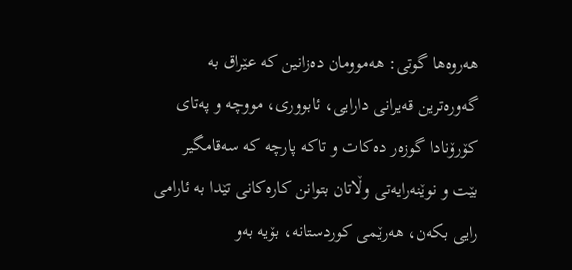هه‌روه‌ها گوتی: هه‌موومان ده‌زانین كه‌ عێراق به‌ گه‌وره‌ترین قه‌یرانی دارایی، ئابووری، مووچه‌ و په‌تای كۆرۆنادا گوزه‌ر ده‌كات و تاكه‌ پارچه‌ كه‌ سه‌قامگیر بێت و نوێنه‌رایه‌تی وڵاتان بتوانن كاره‌كانی تێدا به‌ ئارامی رایی بكه‌ن، هه‌رێمی كوردستانه‌، بۆیه‌ به‌و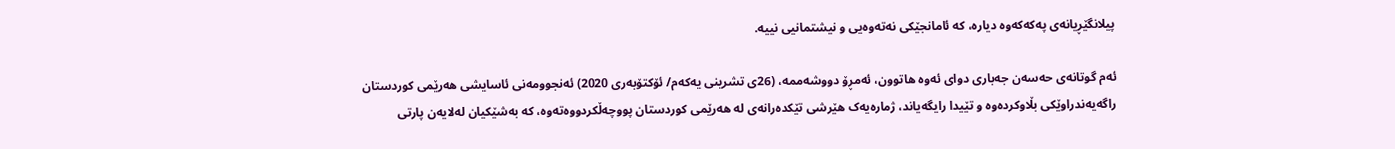پیلانگێڕیانه‌ی په‌كه‌كه‌وه‌ دیاره‌، كه‌ ئامانجێكی نه‌ته‌وه‌یی و نیشتمانیی نییه‌.

ئه‌م گوتانه‌ی حه‌سه‌ن جه‌باری دوای ئه‌وه‌ هاتوون، ئه‌مڕۆ دووشەممە، (26ی تشرینی یه‌كه‌م/ ئۆكتۆبه‌ری 2020) ئەنجوومەنی ئاسایشی هەرێمی کوردستان راگه‌یه‌ندراوێكی بڵاوكرده‌وه‌ و تێیدا رایگه‌یاند، ژمارەیەک هێرشی تێکدەرانەی لە هەرێمی کوردستان پووچەڵکردووەتەوە، کە بەشێکیان لەلایەن پارتی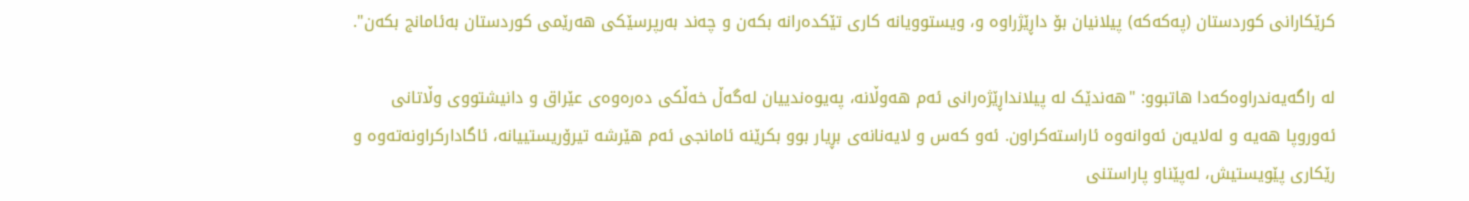کرێکارانی کوردستان (پەکەکە) پیلانیان بۆ داڕێژراوە و، ویستوویانە کاری تێکدەرانە بکەن و چەند بەرپرسێکی هەرێمی کوردستان بەئامانج بکەن".

له‌ راگه‌یه‌ندراوه‌كه‌دا هاتبوو: "هەندێک لە پیلانداڕێژەرانی ئەم هەوڵانە، پەیوەندییان لەگەڵ خەڵکی دەرەوەی عێراق و دانیشتووی وڵاتانی ئەوروپا هەیە و لەلایەن ئەوانەوە ئاراستەکراون. ئەو کەس و لایەنانەی بڕیار بوو بکرێنە ئامانجی ئەم هێرشە تیرۆریستیيانە، ئاگادارکراونەتەوە و رێکاری پێویستیش، لەپێناو پاراستنی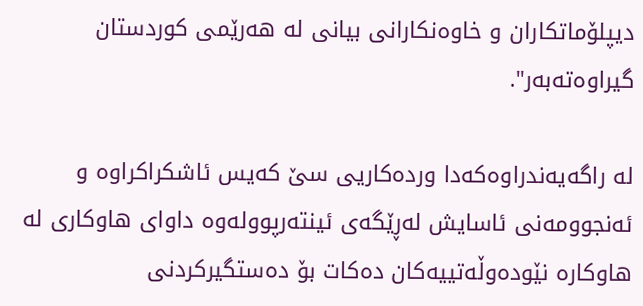دیپلۆماتکاران و خاوەنکارانی بیانی لە هەرێمی کوردستان گیراوەتەبەر".

لە راگەیەندراوەکەدا وردەکاریی سێ کەیس ئاشکراکراوە و ئەنجوومەنی ئاسایش لەڕێگەی ئینتەرپوولەوە داوای هاوکاری لە هاوکارە نێودەوڵەتییەکان دەکات بۆ دەستگیرکردنی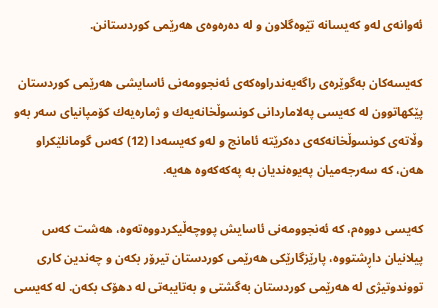ئەوانەی لەو کەیسانە تێوەگلاون و لە دەرەوەی هەرێمی کوردستانن.

کەیسەکان بەگوێره‌ی راگەیەندراوەکەی ئەنجوومەنی ئاسایشی هەرێمی کوردستان پێكهاتوون له‌ كه‌یسی په‌لاماردانی كونسوڵخانه‌یه‌ك و ژماره‌یه‌ك كۆمپانیای سه‌ر به‌و وڵاته‌ی كونسوڵخانه‌كه‌ی ده‌كرێته‌ ئامانج و له‌و كه‌یسه‌دا (12) كه‌س گومانلێكراو هه‌ن، كه‌ سه‌رجه‌میان په‌یوه‌ندیان به‌ په‌كه‌كه‌وه‌ هه‌یه‌.

كه‌یسی دووه‌م، كه‌ ئه‌نجوومه‌نی ئاسایش پووچه‌ڵیكردووه‌ته‌وه‌، هه‌شت كه‌س پیلانیان داڕشتووه‌، پارێزگارێکی هەرێمی کوردستان تیرۆر بکەن و چەندین کاری تووندوتیژی لە هەرێمی کوردستان بەگشتی و بەتایبەتی لە دهۆک بکەن. له‌ كه‌یسی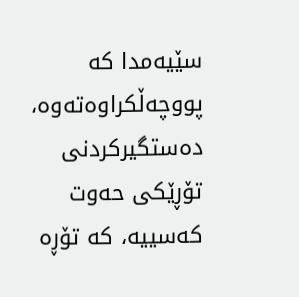سێیه‌مدا كه‌ پووچه‌ڵكراوه‌ته‌وه‌، ده‌ستگیركردنی تۆڕێكی حه‌وت كه‌سییه‌، كه‌ تۆڕە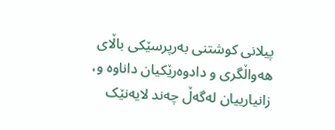پیلانی کوشتنی بەرپرسێکی باڵای هەواڵگری و دادوەرێکیان داناوە و، زانیارییان لەگەڵ چەند لایەنێک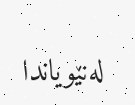لەنێویاندا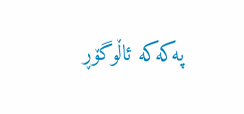پەکەکە ئاڵوگۆڕ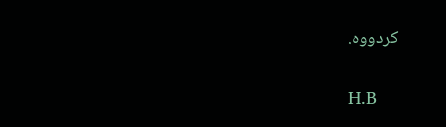کردووە.

H.B